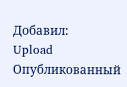Добавил:
Upload Опубликованный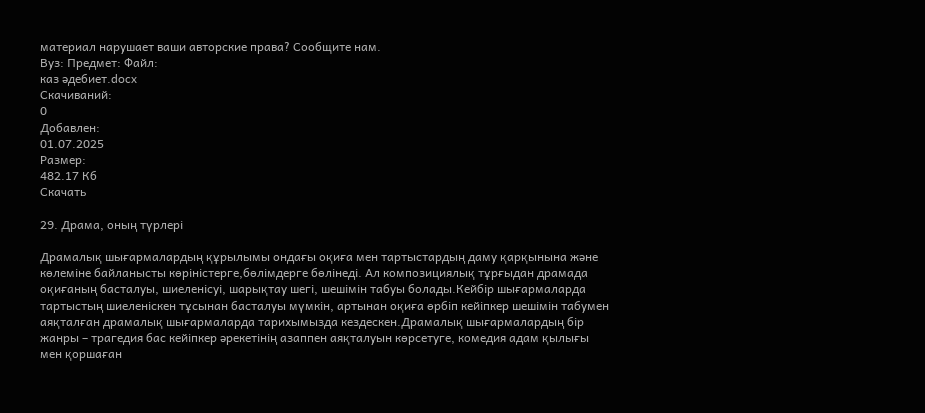материал нарушает ваши авторские права? Сообщите нам.
Вуз: Предмет: Файл:
каз әдебиет.docx
Скачиваний:
0
Добавлен:
01.07.2025
Размер:
482.17 Кб
Скачать

29. Драма, оның түрлері

Драмалық шығармалардың құрылымы ондағы оқиға мен тартыстардың даму қарқынына және көлеміне байланысты көріністерге,бөлімдерге бөлінеді. Ал композициялық тұрғыдан драмада оқиғаның басталуы, шиеленісуі, шарықтау шегі, шешімін табуы болады.Кейбір шығармаларда тартыстың шиеленіскен тұсынан басталуы мүмкін, артынан оқиға өрбіп кейіпкер шешімін табумен аяқталған драмалық шығармаларда тарихымызда кездескен.Драмалық шығармалардың бір жанры – трагедия бас кейіпкер әрекетінің азаппен аяқталуын көрсетуге, комедия адам қылығы мен қоршаған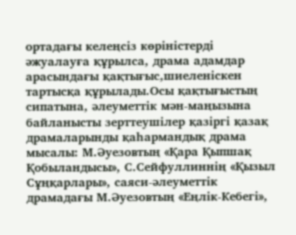ортадағы келеңсіз көріністерді әжуалауға құрылса, драма адамдар арасындағы қақтығыс,шиеленіскен тартысқа құрылады.Осы қақтығыстың сипатына, әлеуметтік мән-маңызына байланысты зерттеушілер қазіргі қазақ драмаларынды қаһармандық драма мысалы: М.Әуезовтың «Қара Қыпшақ Қобыландысы», С.Сейфуллиннің «Қызыл Сұңқарлары», саяси-әлеуметтік драмадағы М.Әуезовтың «Еңлік-Кебегі»,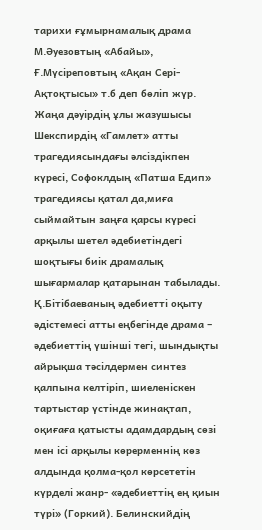тарихи ғұмырнамалық драма М.Әуезовтың «Абайы», Ғ.Мүсіреповтың «Ақан Сері-Ақтоқтысы» т.б деп бөліп жүр. Жаңа дәуірдің ұлы жазушысы Шекспирдің «Гамлет» атты трагедиясындағы әлсіздікпен күресі, Софоклдың «Патша Едип» трагедиясы қатал да,миға сыймайтын заңға қарсы күресі арқылы шетел әдебиетіндегі шоқтығы биік драмалық шығармалар қатарынан табылады. Қ.Бітібаеваның әдебиетті оқыту әдістемесі атты еңбегінде драма – әдебиеттің үшінші тегі, шындықты айрықша тәсілдермен синтез қалпына келтіріп, шиеленіскен тартыстар үстінде жинақтап, оқиғаға қатысты адамдардың сөзі мен ісі арқылы көрерменнің көз алдында қолма-қол көрсететін күрделі жанр- «әдебиеттің ең қиын түрі» (Горкий). Белинскийдің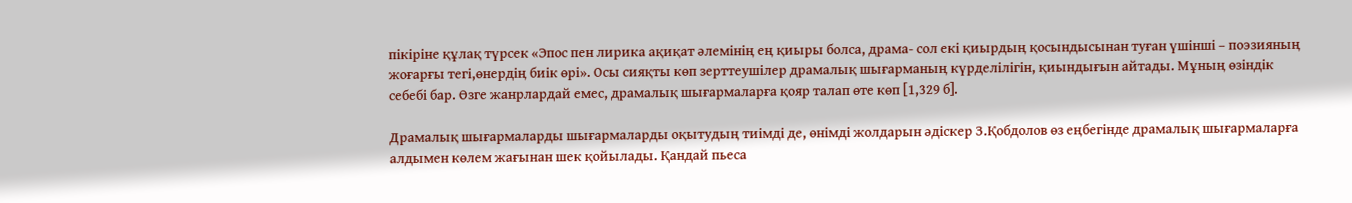пікіріне құлақ түрсек «Эпос пен лирика ақиқат әлемінің ең қиыры болса, драма- сол екі қиырдың қосындысынан туған үшінші – поэзияның жоғарғы тегі,өнердің биік өрі». Осы сияқты көп зерттеушілер драмалық шығарманың күрделілігін, қиындығын айтады. Мұның өзіндік себебі бар. Өзге жанрлардай емес, драмалық шығармаларға қояр талап өте көп [1,329 б].

Драмалық шығармаларды шығармаларды оқытудың тиімді де, өнімді жолдарын әдіскер З.Қобдолов өз еңбегінде драмалық шығармаларға алдымен көлем жағынан шек қойылады. Қандай пьеса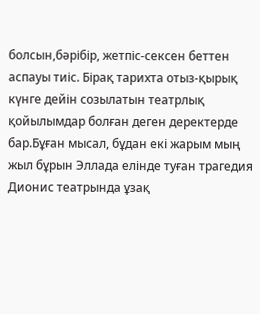болсын,бәрібір, жетпіс-сексен беттен аспауы тиіс. Бірақ тарихта отыз-қырық күнге дейін созылатын театрлық қойылымдар болған деген деректерде бар.Бұған мысал, бұдан екі жарым мың жыл бұрын Эллада елінде туған трагедия Дионис театрында ұзақ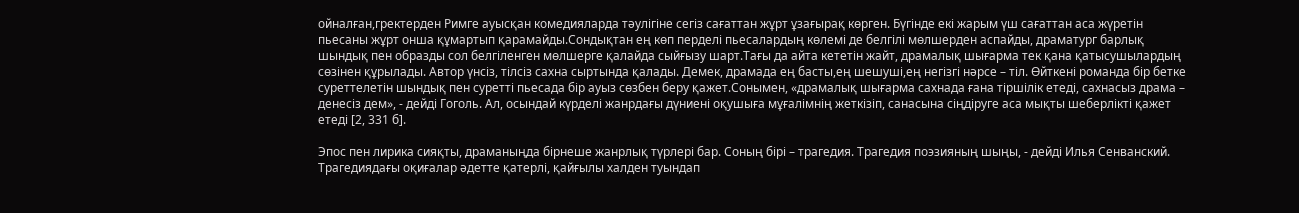ойналған,гректерден Римге ауысқан комедияларда тәулігіне сегіз сағаттан жұрт ұзағырақ көрген. Бүгінде екі жарым үш сағаттан аса жүретін пьесаны жұрт онша құмартып қарамайды.Сондықтан ең көп перделі пьесалардың көлемі де белгілі мөлшерден аспайды, драматург барлық шындық пен образды сол белгіленген мөлшерге қалайда сыйғызу шарт.Тағы да айта кететін жайт, драмалық шығарма тек қана қатысушылардың сөзінен құрылады. Автор үнсіз, тілсіз сахна сыртында қалады. Демек, драмада ең басты,ең шешуші,ең негізгі нәрсе – тіл. Өйткені романда бір бетке суреттелетін шындық пен суретті пьесада бір ауыз сөзбен беру қажет.Сонымен, «драмалық шығарма сахнада ғана тіршілік етеді, сахнасыз драма – денесіз дем», - дейді Гоголь. Ал, осындай күрделі жанрдағы дүниені оқушыға мұғалімнің жеткізіп, санасына сіңдіруге аса мықты шеберлікті қажет етеді [2, 331 б].

Эпос пен лирика сияқты, драманыңда бірнеше жанрлық түрлері бар. Соның бірі – трагедия. Трагедия поэзияның шыңы, - дейді Илья Сенванский. Трагедиядағы оқиғалар әдетте қатерлі, қайғылы халден туындап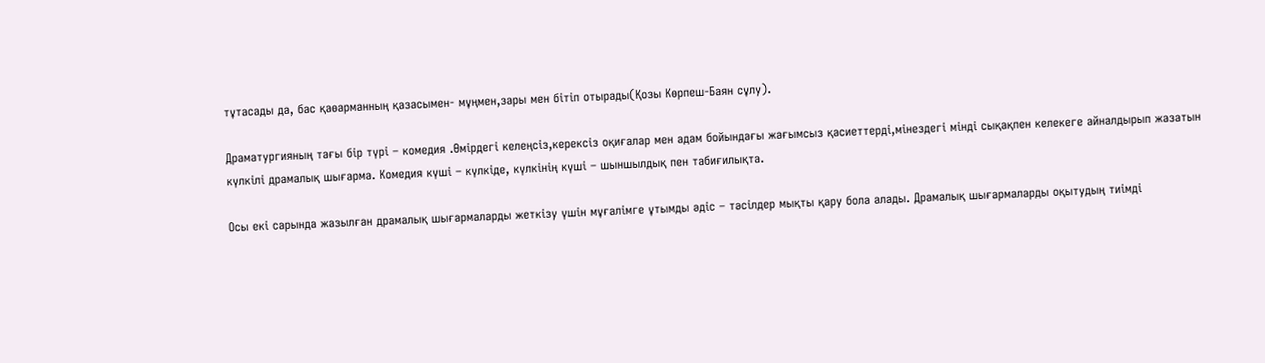тұтасады да, бас қаөарманның қазасымен- мұңмен,зары мен бітіп отырады(Қозы Көрпеш-Баян сұлу).

Драматургияның тағы бір түрі – комедия .Өмірдегі келеңсіз,керексіз оқиғалар мен адам бойындағы жағымсыз қасиеттерді,мінездегі мінді сықақпен келекеге айналдырып жазатын күлкілі драмалық шығарма. Комедия күші – күлкіде, күлкінің күші – шыншылдық пен табиғилықта.

Осы екі сарында жазылған драмалық шығармаларды жеткізу үшін мұғалімге ұтымды әдіс – тәсілдер мықты қару бола алады. Драмалық шығармаларды оқытудың тиімді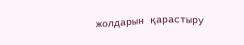жолдарын қарастыру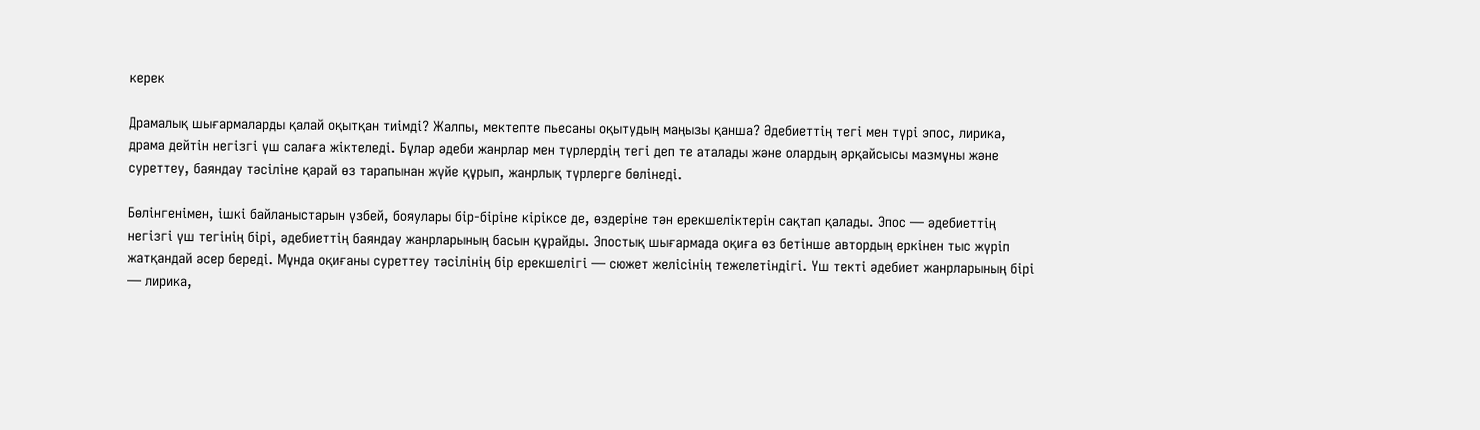керек

Драмалық шығармаларды қалай оқытқан тиімді? Жалпы, мектепте пьесаны оқытудың маңызы қанша? Әдебиеттің тегі мен түрі эпос, лирика, драма дейтін негізгі үш салаға жіктеледі. Бұлар әдеби жанрлар мен түрлердің тегі деп те аталады және олардың әрқайсысы мазмұны және суреттеу, баяндау тәсіліне қарай өз тарапынан жүйе құрып, жанрлық түрлерге бөлінеді.

Бөлінгенімен, ішкі байланыстарын үзбей, бояулары бір-біріне кіріксе де, өздеріне тән ерекшеліктерін сақтап қалады. Эпос — әдебиеттің негізгі үш тегінің бірі, әдебиеттің баяндау жанрларының басын құрайды. Эпостық шығармада оқиға өз бетінше автордың еркінен тыс жүріп жатқандай әсер береді. Мұнда оқиғаны суреттеу тәсілінің бір ерекшелігі — сюжет желісінің тежелетіндігі. Үш текті әдебиет жанрларының бірі — лирика,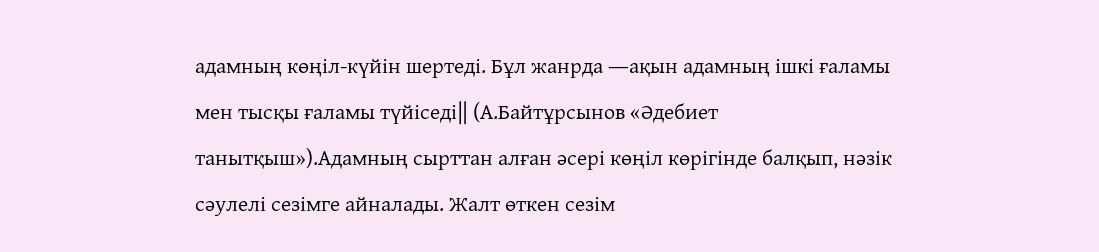адамның көңіл-күйін шертеді. Бұл жанрда ―ақын адамның ішкі ғаламы мен тысқы ғаламы түйіседі‖ (А.Байтұрсынов «Әдебиет танытқыш»).Адамның сырттан алған әсері көңіл көрігінде балқып, нәзік сәулелі сезімге айналады. Жалт өткен сезім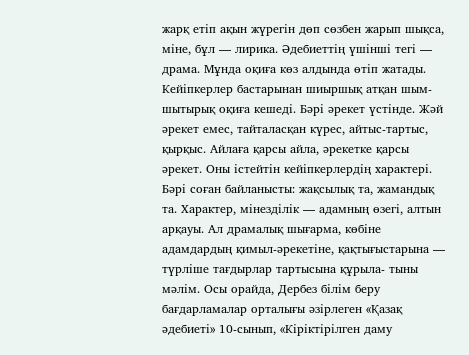жарқ етіп ақын жүрегін дөп сөзбен жарып шықса, міне, бұл — лирика. Әдебиеттің үшінші тегі — драма. Мұнда оқиға көз алдында өтіп жатады. Кейіпкерлер бастарынан шиыршық атқан шым-шытырық оқиға кешеді. Бәрі әрекет үстінде. Жәй әрекет емес, тайталасқан күрес, айтыс-тартыс, қырқыс. Айлаға қарсы айла, әрекетке қарсы әрекет. Оны істейтін кейіпкерлердің характері. Бәрі соған байланысты: жақсылық та, жамандық та. Характер, мінезділік — адамның өзегі, алтын арқауы. Ал драмалық шығарма, көбіне адамдардың қимыл-әрекетіне, қақтығыстарына — түрліше тағдырлар тартысына құрыла- тыны мәлім. Осы орайда, Дербез білім беру бағдарламалар орталығы әзірлеген «Қазақ әдебиеті» 10-сынып, «Кіріктірілген даму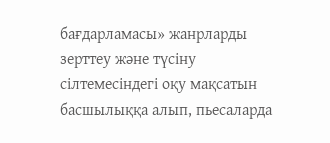бағдарламасы» жанрларды зерттеу және түсіну сілтемесіндегі оқу мақсатын басшылыққа алып, пьесаларда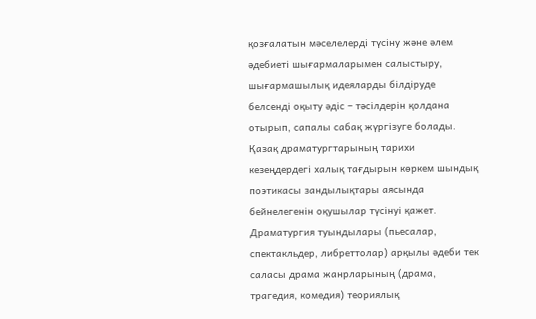қозғалатын мәселелерді түсіну және әлем әдебиеті шығармаларымен салыстыру, шығармашылық идеяларды білдіруде белсенді оқыту әдіс – тәсілдерін қолдана отырып, сапалы сабақ жүргізуге болады. Қазақ драматургтарының тарихи кезеңдердегі халық тағдырын көркем шындық поэтикасы зандылықтары аясында бейнелегенін оқушылар түсінуі қажет. Драматургия туындылары (пьесалар, спектакльдер, либреттолар) арқылы әдеби тек саласы драма жанрларының (драма, трагедия, комедия) теориялық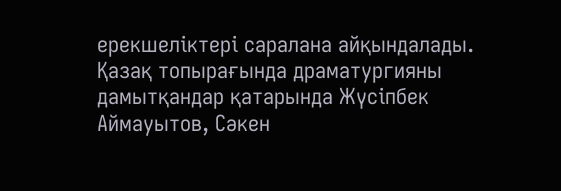ерекшеліктері саралана айқындалады. Қазақ топырағында драматургияны дамытқандар қатарында Жүсіпбек Аймауытов, Сәкен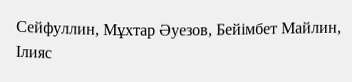Сейфуллин, Мұхтар Әуезов, Бейімбет Майлин, Ілияс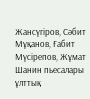Жансүгіров, Сәбит Мұқанов, Ғабит Мүсірепов, Жұмат Шанин пьесалары ұлттық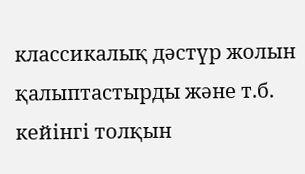классикалық дәстүр жолын қалыптастырды және т.б. кейінгі толқын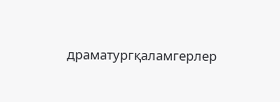драматургқаламгерлер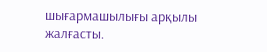шығармашылығы арқылы жалғасты.